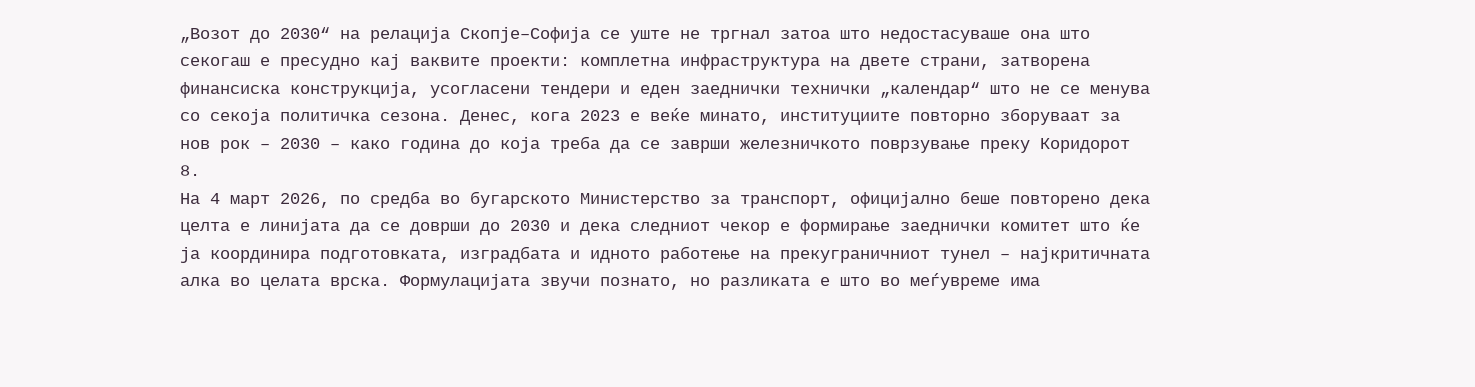„Возот до 2030“ на релација Скопје–Софија се уште не тргнал затоа што недостасуваше она што секогаш е пресудно кај ваквите проекти: комплетна инфраструктура на двете страни, затворена финансиска конструкција, усогласени тендери и еден заеднички технички „календар“ што не се менува со секоја политичка сезона. Денес, кога 2023 е веќе минато, институциите повторно зборуваат за нов рок – 2030 – како година до која треба да се заврши железничкото поврзување преку Коридорот 8.
На 4 март 2026, по средба во бугарското Министерство за транспорт, официјално беше повторено дека целта е линијата да се доврши до 2030 и дека следниот чекор е формирање заеднички комитет што ќе ја координира подготовката, изградбата и идното работење на прекуграничниот тунел – најкритичната алка во целата врска. Формулацијата звучи познато, но разликата е што во меѓувреме има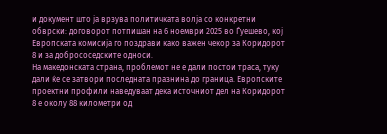и документ што ја врзува политичката волја со конкретни обврски: договорот потпишан на 6 ноември 2025 во Ѓуешево, кој Европската комисија го поздрави како важен чекор за Коридорот 8 и за добрососедските односи.
На македонската страна, проблемот не е дали постои траса, туку дали ќе се затвори последната празнина до граница. Европските проектни профили наведуваат дека источниот дел на Коридорот 8 е околу 88 километри од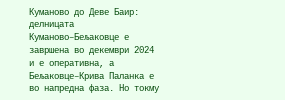Куманово до Деве Баир: делницата Куманово–Бељаковце е завршена во декември 2024 и е оперативна, а Бељаковце–Крива Паланка е во напредна фаза. Но токму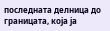последната делница до границата, која ја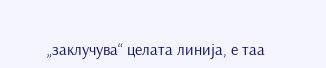„заклучува“ целата линија, е таа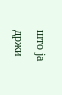што ја држи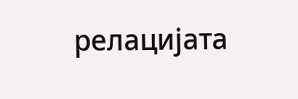релацијата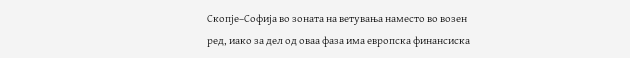Скопје–Софија во зоната на ветувања наместо во возен ред, иако за дел од оваа фаза има европска финансиска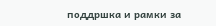поддршка и рамки за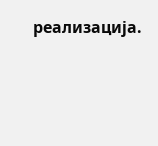реализација.